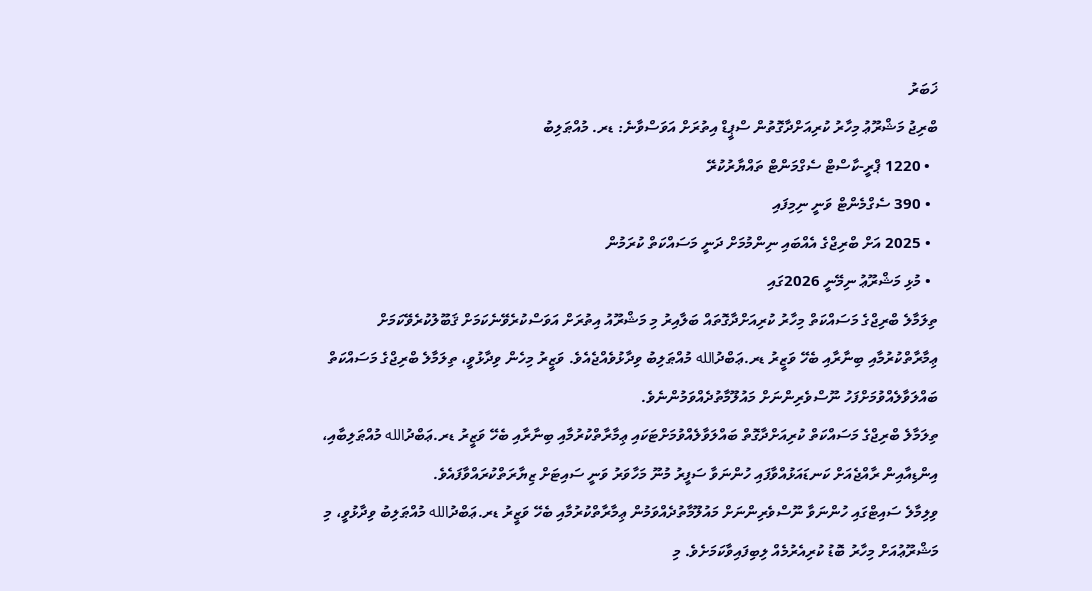ޚަބަރު
ބްރިޖު މަޝްރޫޢު މިހާރު ކުރިއަށްދާގޮތުން ސްޕީޑް އިތުރަށް އަވަސްވާނެ: ޑރ. މުއްޠަލިބު
  • 1220 ޕްރީ-ކާސްޓް ސެގްމަންޓް ތައްޔާރުކުރޭ
  • 390 ސެގްމެންޓް ވަނީ ނިމިފައި
  • 2025 އަށް ބްރިޖްގެ އެއްބައި ނިންމުމަށް ދަނީ މަސައްކަތް ކުރަމުން
  • މުޅި މަޝްރޫޢު ނިމޭނީ 2026ގައި
ތިލަމާލެ ބްރިޖްގެ މަސައްކަތް މިހާރު ކުރިއަށްދާގޮތައް ބަލާއިރު މި މަޝްރޫއު އިތުރަށް އަވަސްކުރެވޭނެކަމަށް ޤަބޫލުކުރެވޭކަމަށް ޢިމާރާތްކުރުމާއި ބިނާރާއި ބެހޭ ވަޒީރު ޑރ.ޢަބްދުالله މުއްޠަލިބު ވިދާޅުވެއްޖެއެވެ. ވަޒީރު މިހެން ވިދާޅުވީ، ތިލަމާލެ ބްރިޖްގެ މަސައްކަތް ބައްލަވާލެއްވުމަށްފަހު ނޫސްވެރިންނަށް މައުލޫމާތުދެއްވަމުންނެވެ.
ތިލަމާލެ ބްރިޖްގެ މަސައްކަތް ކުރިއަށްދާގޮތް ބައްލަވާލެއްވުމަށްޓަކައި ޢިމާރާތްކުރުމާއި ބިނާރާއި ބެހޭ ވަޒީރު ޑރ.ޢަބްދުالله މުއްޠަލިބާއި، އިންޑިއާއިން ރާއްޖެއަށް ކަނޑައަޅުއްވާފައި ހުންނަވާ ސަފީރު މުނޫ މަހާވަރު ވަނީ ސައިޓަށް ޒިޔާރަތްކުރައްވާފައެވެ.
ވިލިމާލެ ސައިޓްގައި ހުންނަވާ ނޫސްވެރިންނަށް މައުލޫމާތުދެއްވަމުން ޢިމާރާތްކުރުމާއި ބެހޭ ވަޒީރު ޑރ.ޢަބްދުالله މުއްޠަލިބު ވިދާޅުވީ، މި މަޝްރޫޢުއަށް މިހާރު ބޮޑު ކުރިއެރުމެއް ލިބިފައިވާކަމަށެވެ. މި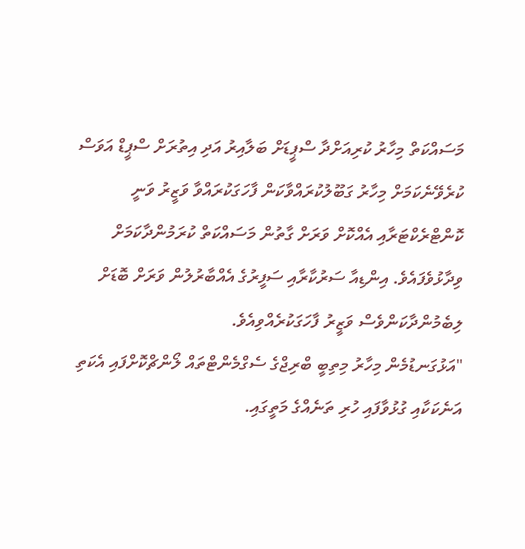މަސައްކަތް މިހާރު ކުރިއަށްދާ ސްޕީޑަށް ބަލާއިރު އަދި އިތުރަށް ސްޕީޑް އަވަސް ކުރެވޭނެކަމަށް މިހާރު ގަބޫލުކުރައްވާކަން ފާހަގަކުރައްވާ ވަޒީރު ވަނީ ކޮންޓްރެކްޓަރާއި އެއްކޮށް ވަރަށް ގާތުން މަސައްކަތް ކުރަމުންދާކަމަށް ވިދާޅުވެފައެވެ. އިންޑިއާ ސަރުކާރާއި ސަފީރުގެ އެއްބާރުލުން ވަރަށް ބޮޑަށް ލިބެމުންދާކަންވެސް ވަޒީރު ފާހަގަކުރެއްވިއެވެ.
"އަޅުގަނޑުމެން މިހާރު މިތިބީ ބްރިޖްގެ ސެގްމެންޓްތައް ލޯންޗްކޮށްފައި އެކަތި އަނެކަކާއި ގުޅުވާފައި ހުރި ތަނެއްގެ މަތީގައި.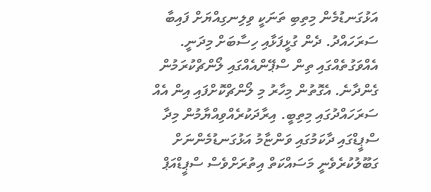އަޅުގަނޑުމެން މިތިބި ތަނަކީ ވިލިނގިއްޔަށް ފައިބާ ސަރަހައްދު. ދެން ގުޅީފަޅާއި ހިސާބަށް މިދަނީ. އެއްވަގުތެއްގައި ތިން ސްޕޭންއެއްގައި ލޯންޗްކުރަމުން ގެންދާނެ. އެގޮތުން މިހާރު މި ލޯންޗްކޮށްފައި އިން އެއް ސަރަހައްދުގައި މިތިބީ. އިރާދަކުރެއްވިއްޔާމުން މިދާ ސްޕީޑްގައި ދާކަމުގައި ވަންޏާމު އަޅުގަނޑުމެންނަށް ގަބޫލުކުރެވެނީ މަސައްކަތް އިތުރަށްވެސް ސްޕީޑްއަޕް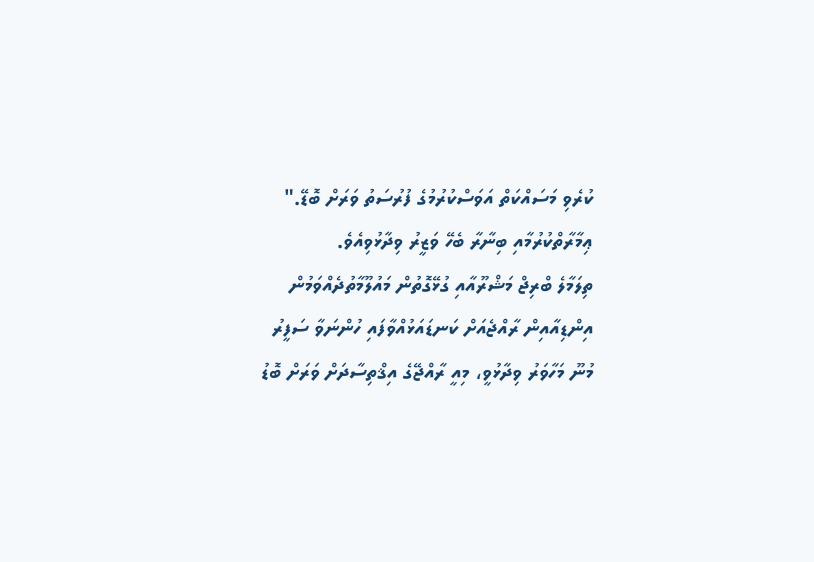ކުރެވި މަސައްކަތް އަވަސްކުރުމުގެ ފުރުސަތު ވަރަށް ބޮޑޭ." ޢިމާރާތްކުރުމާއި ބިނާރާ ބެހޭ ވަޒީރު ވިދާޅުވިއެވެ.
ތިލަމާލެ ބްރިޖް މަޝްރޫއާއި ގުޅޭގޮތުން މައުލޫމާތުދެއްވަމުން އިންޑިއާއިން ރާއްޖެއަށް ކަނޑައަޅުއްވާފައި ހުންނަވާ ސަފީރު މުނޫ މަހާވަރު ވިދާޅުވީ، މިއީ ރާއްޖޭގެ އިޤްތިސާދަށް ވަރަށް ބޮޑު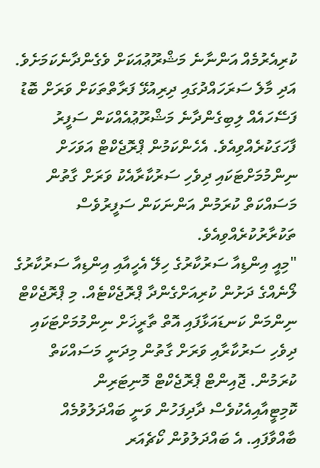ކުރިއެރުމެއް އަންނާނެ މަޝްރޫޢުއަކަށް ވެގެންދާނެކަމަށެވެ. އަދި މާލެ ސަރަހައްދުގައި ދިރިއުޅޭ ފަރާތްތަކަށް ވަރަށް ބޮޑު ފަސޭހައެއް ލިބިގެންދާނެ މަޝްރޫޢުއެއްކަން ސަފީރު ފާހަގަކުރެއްވިއެވެ. އެހެންކަމުން ޕްރޮޖެކްޓް އަވަހަށް ނިންމުމަށްޓަކައި ދިވެހި ސަރުކާރާއެކު ވަރަށް ގާތުން މަސައްކަތް ކުރަމުން އަންނަކަން ސަފީރުވެސް ތަކުރާރުކުރެއްވިއެވެ.
"މިއީ އިންޑިއާ ސަރުކާރުގެ ހިލޭ އެހީއާއި އިންޑިއާ ސަރުކާރުގެ ލޯނެއްގެ ދަށުން ކުރިއަށްގެންދާ ޕްރޮޖެކްޓެއް. މި ޕްރޮޖެކްޓް ނިންމަން ކަނޑައަޅާފައި އޮތް ތާރީޚަށް ނިންމުމަށްޓަކައި ދިވެހި ސަރުކާރާއި ވަރަށް ގާތުން މިދަނީ މަސައްކަތް ކުރަމުން. ޖޮއިންޓް ޕްރޮޖެކްޓް މޮނިޓަރިން ކޮމިޓީއާއިއެކުވެސް ދާދިފަހުން ވަނީ ބައްދަލުވުމެއް ބާއްވާފައި. އެ ބައްދަލުވުން ކޯޗެއަރ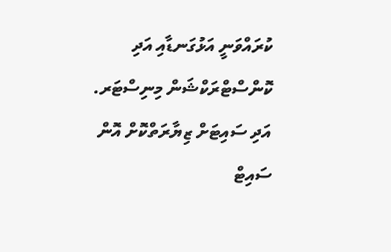ކުރައްވަނީ އަޅުގަނޑާއި އަދި ކޮންސްޓްރަކްޝަން މިނިސްޓަރ. އަދި ސައިޓަށް ޒިޔާރަތްކޮށް އޮން ސައިޓް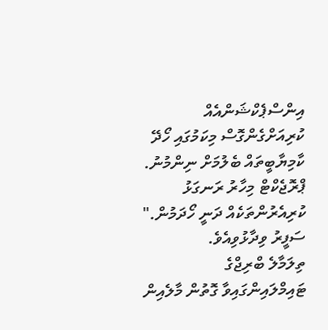އިންސްޕެކްޝަންއެއް ކުރިއަށްގެންގޮސް މިކަމުގައި ހޯދޭ ކާމިޔާބީތައް ބެލުމަށް ނިންމުނު. ޕްރޮޖެކްޓް މިހާރު ރަނގަޅު ކުރިއެރުންތަކެއް ދަނީ ހޯދަމުން." ސަފީރު ވިދާޅުވިއެވެ.
ތިލަމާލެ ބްރިޖްގެ ޓައިމްލައިންގައިވާ ގޮތުން މާލެއިން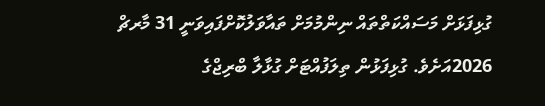ގުޅިފަޅަށް މަސައްކަތްތައް ނިންމުމަށް ތައާވަލުކޮށްފައިވަނީ 31 މާރޗް 2026އަށެވެ. ގުޅިފަޅުން ތިލަފުއްޓަށް ގުޅާލާ ބްރިޖްގެ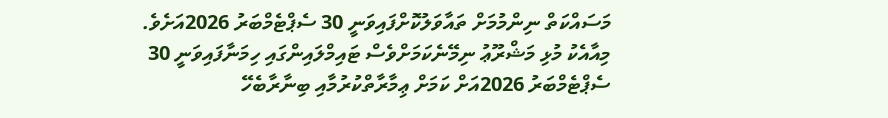މަސައްކަތް ނިންމުމަށް ތައާވަލުކޮށްފައިވަނީ 30 ސެޕްޓެމްބަރު 2026އަށެވެ. މިއާއެކު މުޅި މަޝްރޫޢު ނިމޭނެކަމަށްވެސް ޓައިމްލައިންގައި ހިމަނާފައިވަނީ 30 ސެޕްޓެމްބަރު 2026އަށް ކަމަށް ޢިމާރާތްކުރުމާއި ބިނާރާބެހޭ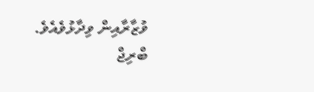ވުޒާރާއިން ވިދާޅުވެއެވެ.
ބްރިޖް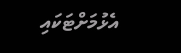އެޅުމަށްޓަކައި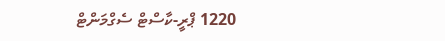1220 ޕްރީ-ކާސްޓް ސެގްމަންޓް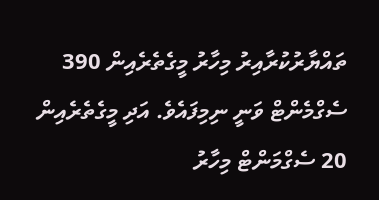ތައްޔާރުކުރާއިރު މިހާރު މީގެތެރެއިން 390 ސެގްމެންޓް ވަނީ ނިމިފައެވެ. އަދި މީގެތެރެއިން 20 ސެގްމަންޓް މިހާރު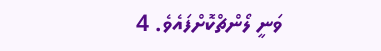ވަނީ ލޯންޗްކޮށްފައެވެ. 4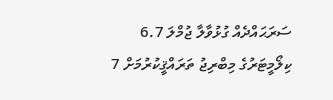ސަރަޙައްދެއް ގުޅުވާލާ ޖުމްލަ 6.7 ކިލޯމީޓަރުގެ މިބްރިޖު ތަރައްޤީކުރުމަށް 7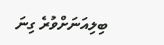ބިލިއަނަށްވުރެ ގިނަ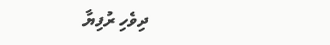ދިވެހި ރުފިޔާ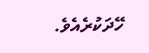ހޭދަކުރެއެވެ.